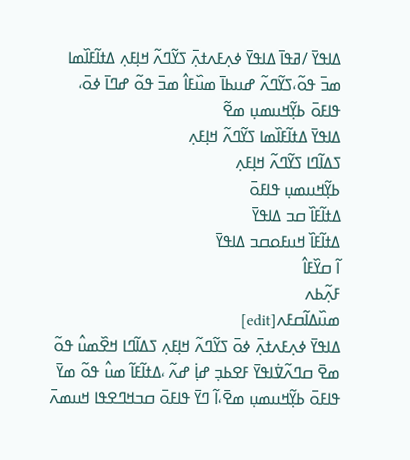ߡߊߟߌ߫ /ߥߟߊ߫ ߡߊߟߌ߫ ߦߍ߲ߓߍߙߍ߲߫ ߖߌ߬ߣߍ߬ ߞߊ߲ߓߍ߲ ߡߙߊ߬ߓߊ߰ߘߊ ߘߏ߫ ߟߋ߬،ߖߌ߬ߣߍ߬ ߝߎߕߊ߫ ߘߎ߰ߓߊ߮ ߘߏ߫ ߟߋ߬ ߝߣߊ߫ ߦߋ߫، ߟߊߓߋ߫ ߕߌ߲߬ߞߎߘߎ߲ ߘߐ߬
ߡߊߟߌ߫ ߡߙߊ߬ߓߊ߰ߘߊ ߖߌ߬ߣߍ߬ ߞߊ߲ߓߍ߲
ߖߡߊ߬ߣߊ ߖߌ߬ߣߍ߬ ߞߊ߲ߓߍ߲
ߕߌ߲߬ߞߎߘߎ߲ ߟߊߓߋ߫
ߡߙߊ߬ߓߊ߰ ߛߏ ߡߊߟߌ߫
ߡߙߊ߬ߓߊ߰ ߞߎߓߋߛߏ ߡߊߟߌ߫
ߊ߬ ߛߌ߰ߓߊ߮
ߓߍ߲߬ߕߍ
ߘߎ߰ߡߊ߬ߛߓߍ[edit]
ߡߊߟߌ߫ ߦߍ߲ߓߍߙߍ߲߫ ߦߋ߫ ߖߌ߬ߣߍ߬ ߞߊ߲ߓߍ߲ ߖߡߊ߬ߣߊ ߞߐ߰ߘߎ߮ ߟߋ߬ ߘߐ߫ ߛߣߍ߬ߜ߭ߊߟߌ߫ ߓߐߕߏ߲ ߝߊ߲߭ ߝߍ߬ ،ߡߙߊ߬ߓߊ߬ ߘߎ߮ ߟߋ߬ ߘߌ߫ ߟߊߓߋ߫ ߕߌ߲߬ߞߎߘߎ߲ ߘߐ߫،ߊ߬ ߣߌ߫ ߟߊߓߋ߫ ߛߏߞߣߐߟߊ ߞߎߘߍ߫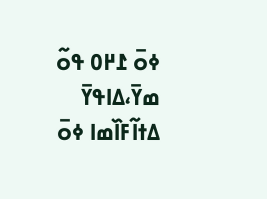ߦߋ߫ ߁߂߀ ߟߋ߬ ߘߌ߫،ߡߊߟߌ߫ ߡߙߊ߬ߓߊ߰ߘߊ ߦߋ߫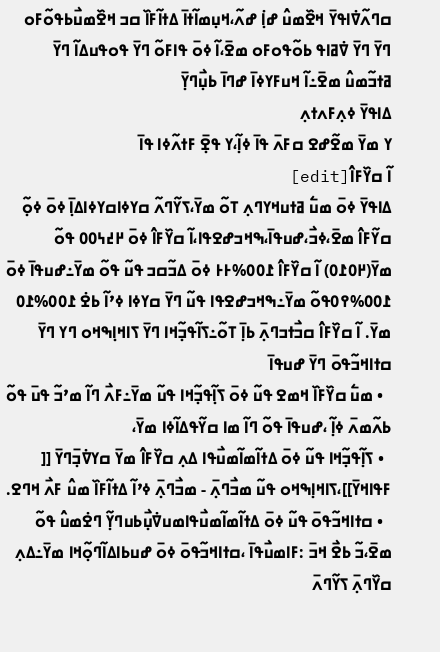ߛߣߍ߬ߜ߭ߊߟߌ߫ ߞߐ߰ߘߎ߮ ߝߊ߲߭ ߝߍ߬،ߞߎ߲ߘߊ߬ߙߊ߫ ߡߙߊ߬ߓߊ߰ ߛߏ ߞߐ߰ߘߎ߯ߕߟߋ߬ߓߋ ߣߌ߫ ߣߌ߫ ߜ߭ߥߊߟ ߕߋ߬ߟߋߓߋ ߘߐ߫،ߊ߬ ߦߋ߫ ߟߊߓߋ߬ ߣߌ߫ ߟߋߟߎߡߊ߬ ߣߌ߫ ߥߙߏ߬ߘߎ߮ ߘߐ߫߸ߊ߬ ߞߎߓߌߦߊ߫ ߝߣߊ߫ ߕߎ߲߯ߣߌ߲߫
ߡߊߟߌ߫ ߦߍ߲ߓߍߙߍ߲
ߌ ߘߌ߫ ߘߐ߬ߝߐ ߛߓߍ߫ ߟߊ߫ ߦߊ߲߬،ߌ ߟߐ߲߫ ߓߙߍ߬ߦߊ ߟߊ߫
ߊ߬ ߛߌ߰ߓߊ߮[edit]
ߡߊߟߌ߫ ߦߋ߫ ߘߎ߱ ߥߙߎߞߌߣߍ߲ ߠߋ߬ ߘߌ߫،ߖߌ߬ߣߍ߬ ߛߌߦߊߛߌߦߊߡߊ߲߫ ߦߋ߫ ߦߋ߲߬ ߛߌ߬ߓߊ߮ ߘߐ߫،ߦߏ߯،ߝߎߟߊ߫،ߒߞߏߝߐߟߊ،ߊ߬ ߛߌ߰ߓߊ߮ ߦߋ߫ ߂߄߆߀߀ ߟߋ߬ ߘߌ߫(߂߀߁߀) ߊ߬ ߛߌ߰ߓߊ߮ ߁߀߀%߅߅ ߦߋ߫ ߡߏ߬ߛߏ ߟߎ߬ ߟߋ߬ ߘߌ߫߸ߝߎߟߊ߫ ߦߋ߫ ߁߀߀%߉߀ߟߋ߬ ߘߌ߫߸ߒߞߏߝߐߟߊ ߟߎ߬ ߣߌ߫ ߛߌߦߊ ߦߴߊ߬ ߕߐ߭ ߁߀߀%߁߀ ߘߌ߫. ߊ߬ ߛߌ߰ߓߊ߮ ߛߏ߯ߙߏߣߍ߲߫ ߕߊ߲߫ ߠߋ߬߸ߖߊ߬ߟߏ߲߬ߞߊ ߣߌ߫ ߖߊߞߊ߲ߒߞߋ ߣߌ ߣߌ߫ ߛߙߊߞߏ߬ߟߋ߫ ߣߌ߫ ߝߎߟߊ߫
  • ߘߎ߱ ߛߌ߰ߓߊ߰ ߞߘߐ ߟߎ߬ ߦߋ߫ ߖߊ߲߬ߟߏ߲߬ߞߊ ߟߎ߬ ߘߌ߫߸ߓߍ߯ ߣߊ߬ ߘߴߏ߬ ߟߎ߫ ߟߋ߬ ߕߍ߬ߘߍ߫ ߦߊ߲߬ ،ߝߎߟߊ߫ ߟߋ߬ ߣߊ߬ ߘߊ ߛߌ߬ߟߡߊ߬ߦߊ ߘߌ߫،
  • ߖߊ߲߬ߟߏ߲߬ߞߊ ߟߎ߬ ߦߋ߫ ߡߙߊ߬ߘߊ߬ߘߎ߯ߟߊ ߡߍ߲ ߛߌ߰ߓߊ߮ ߘߌ߫ ߛߌߜ߭ߏ߲߫ߣߌ߫ [[ ߓߟߊߞߌ߫]]،ߖߊߞߊ߲ߒߞߋ ߟߎ߬ ߘߏ߯ߣߍ߲߫ - ߘߏ߯ߣߍ߲߫ ߦߴߊ߬ ߡߙߊ߬ߓߊ߰ ߘߎ߮ ߓߍ߯ ߞߣߐ.
  • ߛߙߊߞߏ߬ߟߋ߫ ߟߎ߬ ߦߋ߫ ߡߙߊ߬ߘߊ߬ߘߎ߯ߟߊߘߎߜ߭ߎ߲߯ߕߎߣߌ߲߬ ߣߐ߭ߘߎ߮ ߟߋ߬ ߘߐ߫،ߏ߬ ߕߐ߯ ߞߏ߫ :ߓߊߘߎ߯ߟߊ߫ ،ߛߙߊߞߏ߬ߟߋ߫ ߦߋ߫ ߝߎߕߊߡߊ߬ߣߋ߲߬ߞߊ ߘߌ߫߸ߡߍ߲ ߛߌ߰ߣߍ߲߫ ߖߌ߬ߣߍ߫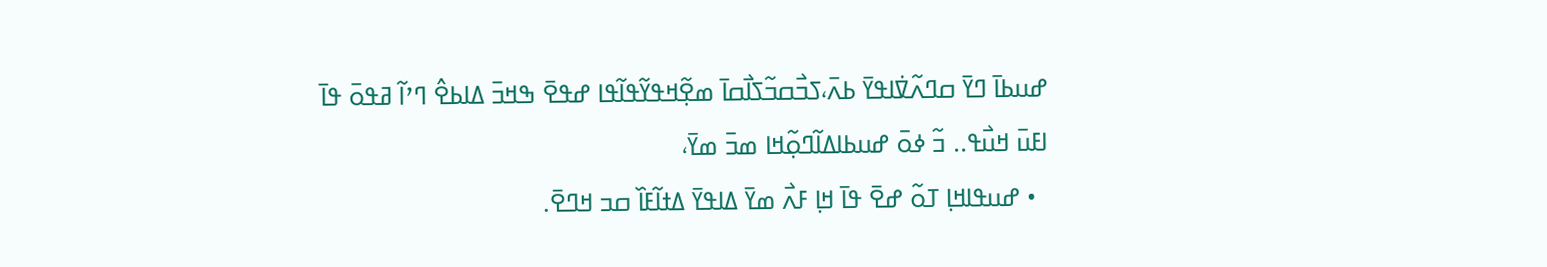ߝߎߕߊ߫ ߣߌ߫ ߛߣߍ߬ߜ߭ߊߟߌ߫ ߕߍ߫،ߖߏ߯ߛߏ߬ߖߊ߯ߛߊ߫ ߘߐ߲߬ߞߟߌ߬ߟߊ߬ߟߊ ߝߟߐ߫ ߒߞߏ߫ ߡߊߕߐ߮ ߣߴߊ߬ ߥߟߋ߫ ߟߊ߫ ߊߓߎ߫ ߞߎ߯ߟ.. ߏ߬ ߦߋ߫ ߝߎߕߊߡߊ߬ߣߋ߲߬ߞߊ ߘߏ߫ ߘߌ߫،
  • ߝߎߟߊߞߊ߲ ߠߋ߬ ߝߐ߫ ߟߊ߫ ߞߊ߲ ߓߍ߯ ߘߌ߫ ߡߊߟߌ߫ ߡߙߊ߬ߓߊ߰ ߛߏ ߞߣߐ߫.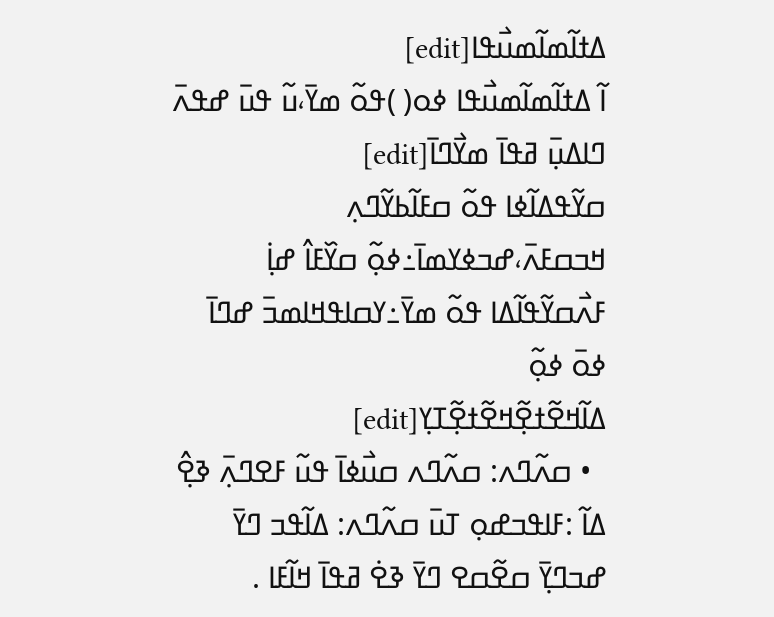ߡߙߊ߬ߘߊ߬ߘߎ߯ߟߊ[edit]
ߊ߬ ߡߙߊ߬ߘߊ߬ߘߎ߯ߟߊ ߦߋ( )ߟߋ߬ ߘߌ߫،ߎ߬ ߟߎ߫ ߝߟߍ߫
ߣߊߡߎ߲߫ ߥߟߊ߫ ߘߌ߯ߣߊ߫[edit]
ߛߌ߬ߟߡߊ߬ߦߊ ߟߋ߬ ߛߓߊ߬ߕߌ߬ߣߍ߲ ߞߏߛߓߍ߫،ߝߏߦߌߘߊ߫߸ߦߋ߲߬ ߛߌ߰ߓߊ߮ ߝߊ߲߭ ߓߍ߯ߛߌ߬ߟߊ߬ߡߊ ߟߋ߬ ߘߌ߫߸ߌߛߊߟߞߊߘߏ߫ ߝߣߊ߫ ߦߋ߫ ߦߋ߲߬
ߡߊ߬ߞߐ߬ߙߐ߲߬ߞߐ߬ߙߐ߲߬ߠߌ߲[edit]
  • ߛߍ߬ߣߍ: ߛߍ߬ߣߍ ߛߎ߯ߦߊ߫ ߟߎ߬ ߓߐߣߍ߲߫ ߢߐ߲߮ ߡߊ߬ :ߓߊߟߏߝߋ߲ ߠߎ߫ ߛߍ߬ߣߍ: ߡߊ߬ߟߏ ߣߌ߫ ߝߏߣߌ߲߫ ߛߐ߬ߛߐ ߣߌ߫ ߢߐ߭ ߥߟߊ߫ ߞߊ߬ߓߊ .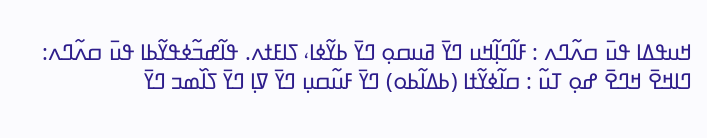ߞߎߟߡߊ ߟߎ߫ ߛߍ߬ߣߍ : ߓߊ߬ߣߊ߲߬ߞߎ ߣߌ߫ ߥߎߛߋ߲ ߣߌ߫ ߕߌ߬ߦߊ، ߖߊߓߙߍ. ߟߊ߬ߝߏ߬ߦߟߌ߬ߕߊ ߟߎ߫ ߛߍ߬ߣߍ:
ߣߊߞߐ߫ ߞߣߐ߫ ߝߋ߲ ߠߎ߬ : ߛߊ߬ߦߌ߬ߙߊ (ߕߡߊ߬ߕߋ) ߣߌ߫ ߓߎ߬ߛߎ߲ ߣߌ߫ ߜߊ߲ ߣߌ߫ ߖߊ߰ߘߏ ߣߌ߫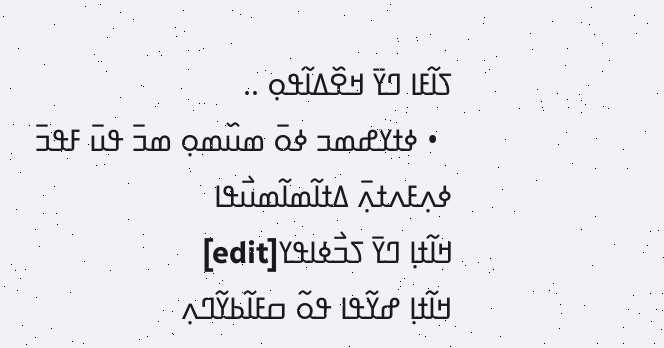ߖߊ߬ߓߊ ߣߌ߫ ߞߐ߰ߡߊ߬ߟߋ߲ ..
  • ߦߙߌߝߘߏ ߦߋ߫ ߘߎ߰ߘߋ߲ ߘߏ߫ ߟߎ߫ ߓߟߏ߫
ߦߍ߲ߓߍߙߍ߲߫ ߡߙߊ߬ߘߊ߬ߘߎ߯ߟߊ
ߞߊ߬ߙߊ߲ ߣߌ߫ ߖߏ߯ߦߊߟߌ[edit]
ߞߊ߬ߙߊ߲ ߝߌ߬ߟߊ ߟߋ߬ ߛߓߊ߬ߕߌ߬ߣߍ߲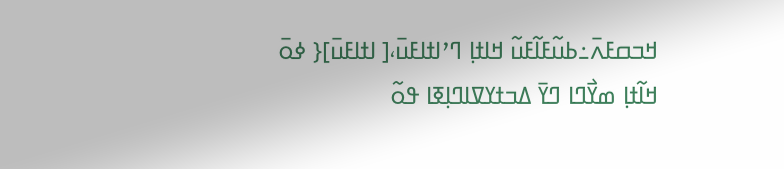ߞߏߛߓߍ߫߸ߕߎ߬ߓߊ߬ߓߎ߬ ߞߊߙߊ߲ ߣߴߊߙߊߓߎ߫،[ ߊߙߊߓߎ߫]{ ߦߋ߫ ߞߊ߬ߙߊ߲ ߘߌ߯ߣߊ ߣߌ߫ ߡߏߙߌߜߊߣߊ߲ߧߊ ߟߋ߬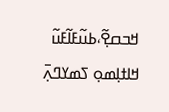ߞߏߛߐ߲߬،ߕߎ߬ߓߊ߬ߓߎ߬ ߞߊߙߊ߲ߘߋ߲ ߖߘߌߣߍ߲߫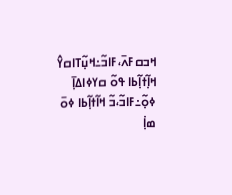ߞߏߛߓߍ߫،ߓߊߏ߬߸ߞߎ߲߬ߠߊߛߌ߮ ߞߊ߲߬ߙߊ߲߬ߕߊ ߟߋ߬ ߛߌߦߊߡߊ߲߫ ߦߋ߲߬߸ߓߊߏ߬،ߏ߬ ߞߊ߬ߙߊ߲߬ߕߊ ߦߋ߫ ߘߊ߲߭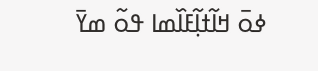ߦߋ߫ ߞߊ߬ߙߊ߲߬ߓߊ߰ߘߊ ߟߋ߬ ߘߌ߫